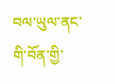བལ་ཡུལ་ནང་གི་བོན་གྱི་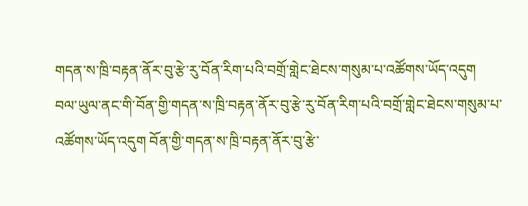གདན་ས་ཁྲི་བརྟན་ནོར་བུ་རྩེ་རུ་བོན་རིག་པའི་བགྲོ་གླེང་ཐེངས་གསུམ་པ་འཚོགས་ཡོད་འདུག
བལ་ཡུལ་ནང་གི་བོན་གྱི་གདན་ས་ཁྲི་བརྟན་ནོར་བུ་རྩེ་རུ་བོན་རིག་པའི་བགྲོ་གླེང་ཐེངས་གསུམ་པ་འཚོགས་ཡོད་འདུག བོན་གྱི་གདན་ས་ཁྲི་བརྟན་ནོར་བུ་རྩེ་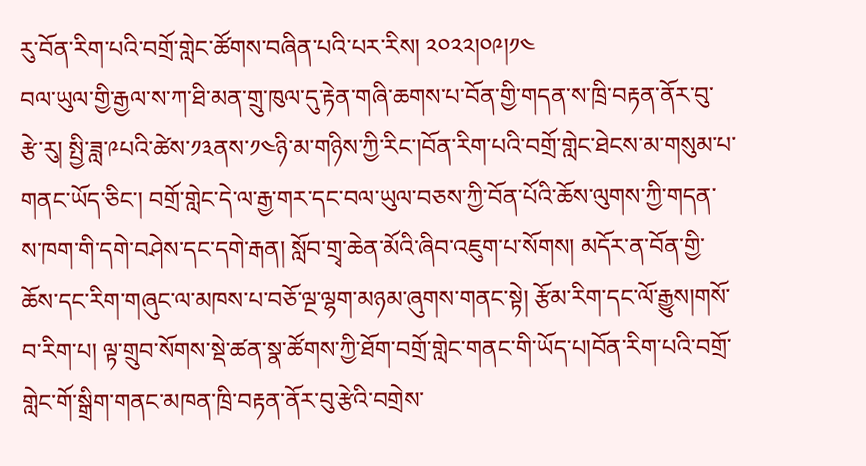རུ་བོན་རིག་པའི་བགྲོ་གླེང་ཚོགས་བཞིན་པའི་པར་རིས། ༢༠༢༢།༠༩།༡༤
བལ་ཡུལ་གྱི་རྒྱལ་ས་ཀ་ཐི་མན་གྲུ་ཁུལ་དུ་རྟེན་གཞི་ཆགས་པ་བོན་གྱི་གདན་ས་ཁྲི་བརྟན་ནོར་བུ་རྩེ་རུ། སྤྱི་ཟླ་༩པའི་ཚེས་༡༣ནས་༡༤ཉི་མ་གཉིས་ཀྱི་རིང་།བོན་རིག་པའི་བགྲོ་གླེང་ཐེངས་མ་གསུམ་པ་གནང་ཡོད་ཅིང་། བགྲོ་གླེང་དེ་ལ་རྒྱ་གར་དང་བལ་ཡུལ་བཅས་ཀྱི་བོན་པོའི་ཆོས་ལུགས་ཀྱི་གདན་ས་ཁག་གི་དགེ་བཤེས་དང་དགེ་རྒན། སློབ་གྲྭ་ཆེན་མོའི་ཞིབ་འཇུག་པ་སོགས། མདོར་ན་བོན་གྱི་ཆོས་དང་རིག་གཞུང་ལ་མཁས་པ་བཅོ་ལྔ་ལྷག་མཉམ་ཞུགས་གནང་སྟེ། རྩོམ་རིག་དང་ལོ་རྒྱུས།གསོ་བ་རིག་པ། ལྟ་གྲུབ་སོགས་སྡེ་ཚན་སྣ་ཚོགས་ཀྱི་ཐོག་བགྲོ་གླེང་གནང་གི་ཡོད་པ།བོན་རིག་པའི་བགྲོ་གླེང་གོ་སྒྲིག་གནང་མཁན་ཁྲི་བརྟན་ནོར་བུ་རྩེའི་བགྲེས་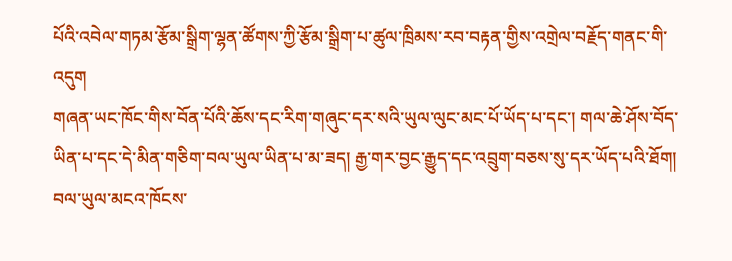པོའི་འབེལ་གཏམ་རྩོམ་སྒྲིག་ལྷན་ཚོགས་ཀྱི་རྩོམ་སྒྲིག་པ་ཚུལ་ཁྲིམས་རབ་བརྟན་གྱིས་འགྲེལ་བརྗོད་གནང་གི་འདུག
གཞན་ཡང་ཁོང་གིས་བོན་པོའི་ཆོས་དང་རིག་གཞུང་དར་སའི་ཡུལ་ལུང་མང་པོ་ཡོད་པ་དང་། གལ་ཆེ་ཤོས་བོད་ཡིན་པ་དང་དེ་མིན་གཅིག་བལ་ཡུལ་ཡིན་པ་མ་ཟད། རྒྱ་གར་བྱང་རྒྱུད་དང་འབྲུག་བཅས་སུ་དར་ཡོད་པའི་ཐོག། བལ་ཡུལ་མངའ་ཁོངས་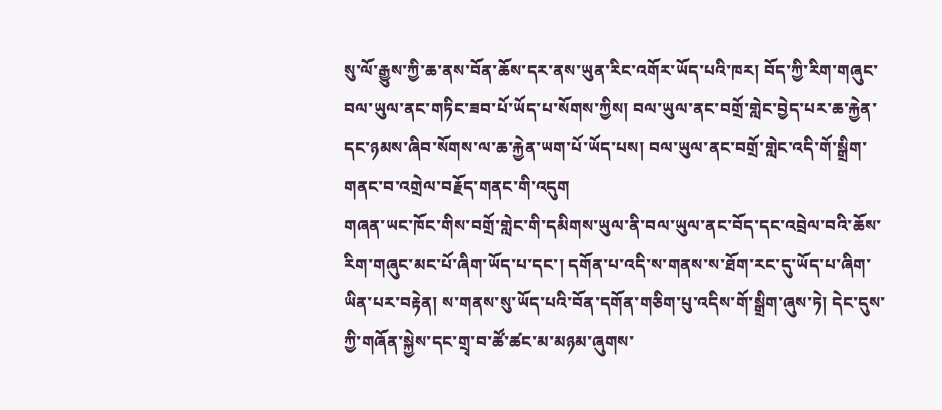སུ་ལོ་རྒྱུས་ཀྱི་ཆ་ནས་བོན་ཆོས་དར་ནས་ཡུན་རིང་འགོར་ཡོད་པའི་ཁར། བོད་ཀྱི་རིག་གཞུང་བལ་ཡུལ་ནང་གཏིང་ཟབ་པོ་ཡོད་པ་སོགས་ཀྱིས། བལ་ཡུལ་ནང་བགྲོ་གླེང་བྱེད་པར་ཆ་རྐྱེན་དང་ཉམས་ཞིབ་སོགས་ལ་ཆ་རྐྱེན་ཡག་པོ་ཡོད་པས། བལ་ཡུལ་ནང་བགྲོ་གླེང་འདི་གོ་སྒྲིག་གནང་བ་འགྲེལ་བརྗོད་གནང་གི་འདུག
གཞན་ཡང་ཁོང་གིས་བགྲོ་གླེང་གི་དམིགས་ཡུལ་ནི་བལ་ཡུལ་ནང་བོད་དང་འབྲེལ་བའི་ཆོས་རིག་གཞུང་མང་པོ་ཞིག་ཡོད་པ་དང་། དགོན་པ་འདི་ས་གནས་ས་ཐོག་རང་དུ་ཡོད་པ་ཞིག་ཡིན་པར་བརྟེན། ས་གནས་སུ་ཡོད་པའི་བོན་དགོན་གཅིག་པུ་འདིས་གོ་སྒྲིག་ཞུས་ཏེ། དེང་དུས་ཀྱི་གཞོན་སྐྱེས་དང་གྲྭ་བ་ཚོ་ཚང་མ་མཉམ་ཞུགས་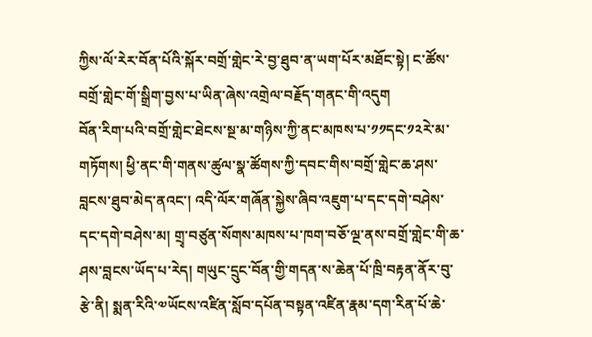ཀྱིས་ལོ་རེར་བོན་པོའི་སྐོར་བགྲོ་གླེང་རེ་བྱ་ཐུབ་ན་ཡག་པོར་མཐོང་སྟེ། ང་ཚོས་བགྲོ་གླེང་གོ་སྒྲིག་བྱས་པ་ཡིན་ཞེས་འགྲེལ་བརྗོད་གནང་གི་འདུག
བོན་རིག་པའི་བགྲོ་གླེང་ཐེངས་སྔ་མ་གཉིས་ཀྱི་ནང་མཁས་པ་༡༡དང་༡༢རེ་མ་གཏོགས། ཕྱི་ནང་གི་གནས་ཚུལ་སྣ་ཚོགས་ཀྱི་དབང་གིས་བགྲོ་གླེང་ཆ་ཤས་བླངས་ཐུབ་མེད་ནའང་། འདི་ལོར་གཞོན་སྐྱེས་ཞིབ་འཇུག་པ་དང་དགེ་བཤེས་དང་དགེ་བཤེས་མ། གྲྭ་བཙུན་སོགས་མཁས་པ་ཁག་བཅོ་ལྔ་ནས་བགྲོ་གླེང་གི་ཆ་ཤས་བླངས་ཡོད་པ་རེད། གཡུང་དྲུང་བོན་གྱི་གདན་ས་ཆེན་པོ་ཁྲི་བརྟན་ནོར་བུ་རྩེ་ནི། སྨན་རིའི་༧ཡོངས་འཛིན་སློབ་དཔོན་བསྟན་འཛིན་རྣམ་དག་རིན་པོ་ཆེ་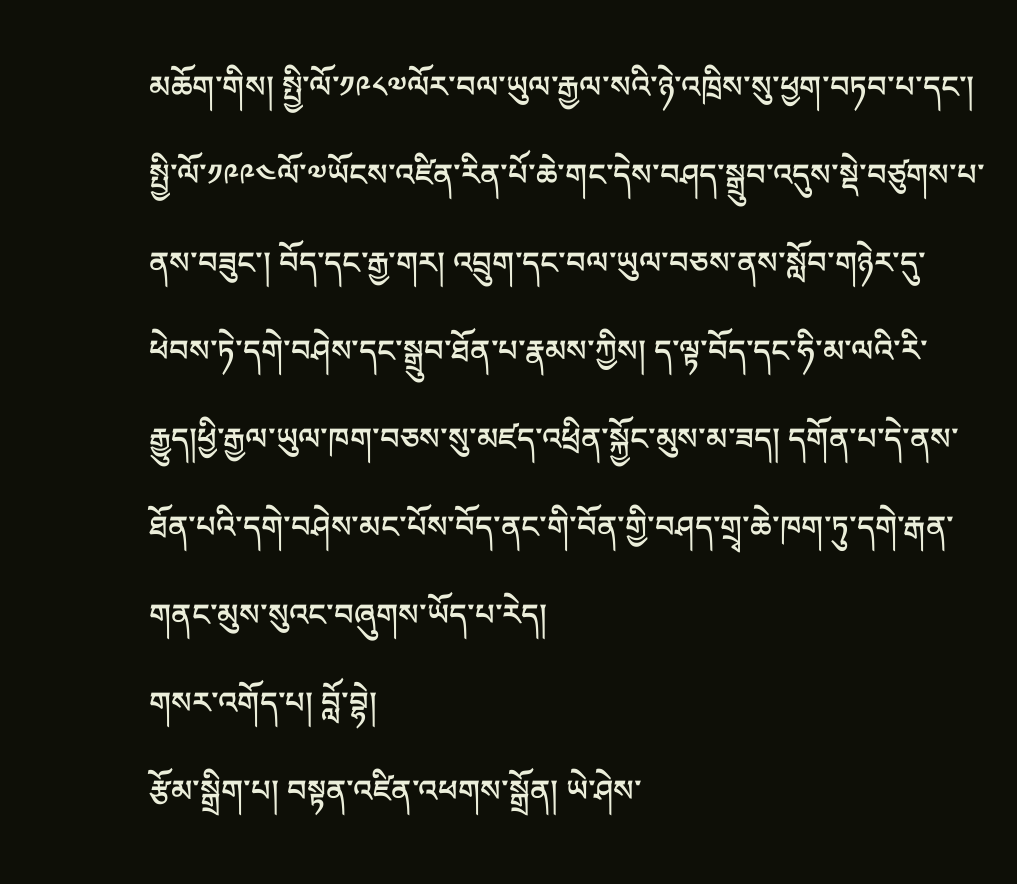མཆོག་གིས། སྤྱི་ལོ་༡༩༨༧ལོར་བལ་ཡུལ་རྒྱལ་སའི་ཉེ་འཁྲིས་སུ་ཕྱག་བཏབ་པ་དང་། སྤྱི་ལོ་༡༩༩༤ལོ་༧ཡོངས་འཛིན་རིན་པོ་ཆེ་གང་དེས་བཤད་སྒྲུབ་འདུས་སྡེ་བཙུགས་པ་ནས་བཟུང་། བོད་དང་རྒྱ་གར། འབྲུག་དང་བལ་ཡུལ་བཅས་ནས་སློབ་གཉེར་དུ་ཕེབས་ཏེ་དགེ་བཤེས་དང་སྒྲུབ་ཐོན་པ་རྣམས་ཀྱིས། ད་ལྟ་བོད་དང་ཧི་མ་ལའི་རི་རྒྱུད།ཕྱི་རྒྱལ་ཡུལ་ཁག་བཅས་སུ་མཛད་འཕྲིན་སྐྱོང་མུས་མ་ཟད། དགོན་པ་དེ་ནས་ཐོན་པའི་དགེ་བཤེས་མང་པོས་བོད་ནང་གི་བོན་གྱི་བཤད་གྲྭ་ཆེ་ཁག་ཏུ་དགེ་རྒན་གནང་མུས་སུའང་བཞུགས་ཡོད་པ་རེད།
གསར་འགོད་པ། བློ་བྷེ།
རྩོམ་སྒྲིག་པ། བསྟན་འཛིན་འཕགས་སྒྲོན། ཡེ་ཤེས་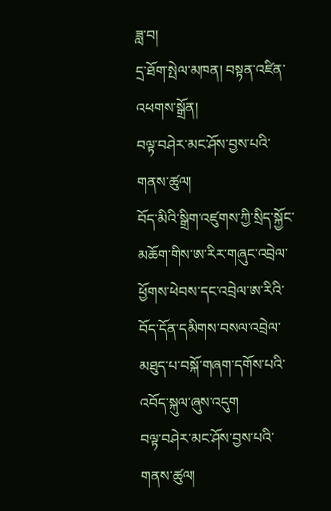ཟླ་བ།
དྲ་ཐོག་སྤེལ་མཁན། བསྟན་འཛིན་འཕགས་སྒྲོན།
བལྟ་བཤེར་མང་ཤོས་བྱས་པའི་གནས་ཚུལ།
བོད་མིའི་སྒྲིག་འཛུགས་ཀྱི་སྲིད་སྐྱོང་མཆོག་གིས་ཨ་རིར་གཞུང་འབྲེལ་ཕྱོགས་ཕེབས་དང་འབྲེལ་ཨ་རིའི་བོད་དོན་དམིགས་བསལ་འབྲེལ་མཐུད་པ་བསྐོ་གཞག་དགོས་པའི་འབོད་སྐུལ་ཞུས་འདུག
བལྟ་བཤེར་མང་ཤོས་བྱས་པའི་གནས་ཚུལ།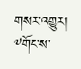གསར་འགྱུར།
༸གོང་ས་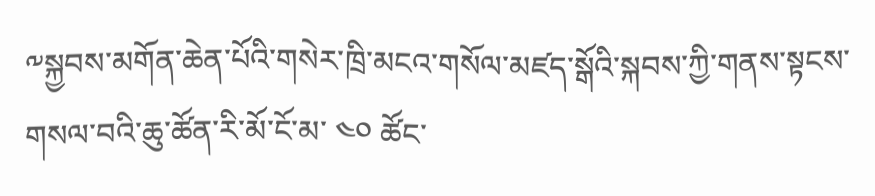༸སྐྱབས་མགོན་ཆེན་པོའི་གསེར་ཁྲི་མངའ་གསོལ་མཛད་སྒོའི་སྐབས་ཀྱི་གནས་སྟངས་གསལ་བའི་ཆུ་ཚོན་རི་མོ་ངོ་མ་ ༤༠ ཚོང་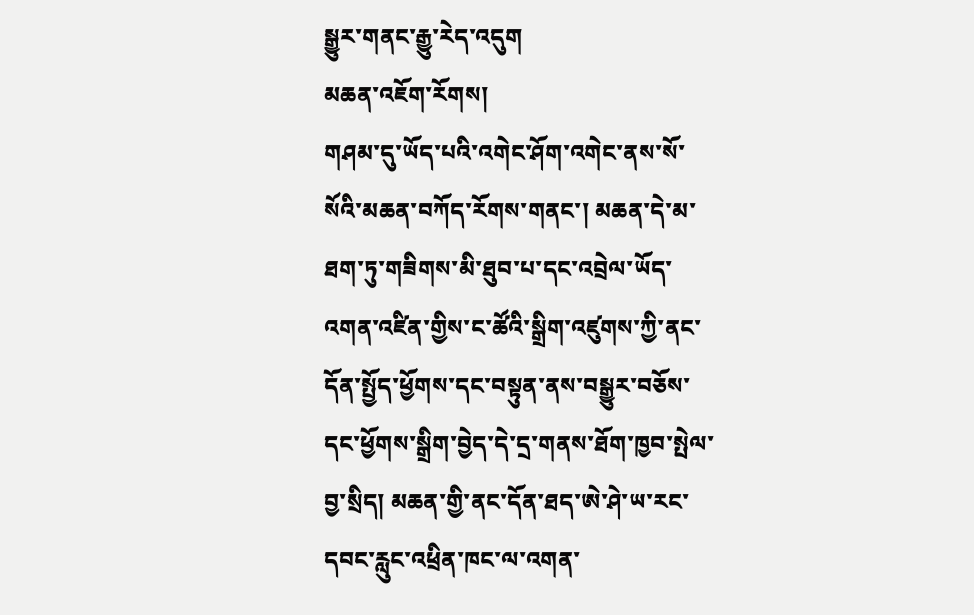སྒྱུར་གནང་རྒྱུ་རེད་འདུག
མཆན་འཇོག་རོགས།
གཤམ་དུ་ཡོད་པའི་འགེང་ཤོག་འགེང་ནས་སོ་སོའི་མཆན་བཀོད་རོགས་གནང་། མཆན་དེ་མ་ཐག་ཏུ་གཟིགས་མི་ཐུབ་པ་དང་འབྲེལ་ཡོད་འགན་འཛིན་གྱིས་ང་ཚོའི་སྒྲིག་འཛུགས་ཀྱི་ནང་དོན་སྤྱོད་ཕྱོགས་དང་བསྟུན་ནས་བསྒྱུར་བཅོས་དང་ཕྱོགས་སྒྲིག་བྱེད་དེ་དྲ་གནས་ཐོག་ཁྱབ་སྤེལ་བྱ་སྲིད། མཆན་གྱི་ནང་དོན་ཐད་ཨེ་ཤེ་ཡ་རང་དབང་རླུང་འཕྲིན་ཁང་ལ་འགན་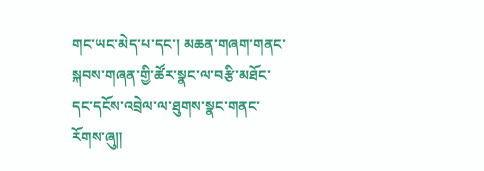གང་ཡང་མེད་པ་དང་། མཆན་གཞག་གནང་སྐབས་གཞན་གྱི་ཚོར་སྣང་ལ་བརྩི་མཐོང་དང་དངོས་འབྲེལ་ལ་ཐུགས་སྣང་གནང་རོགས་ཞུ༎